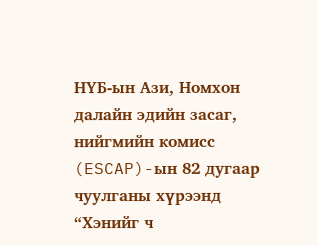НҮБ-ын Ази, Номхон далайн эдийн засаг, нийгмийн комисс (ESCAP)-ын 82 дугаар чуулганы хүрээнд “Хэнийг ч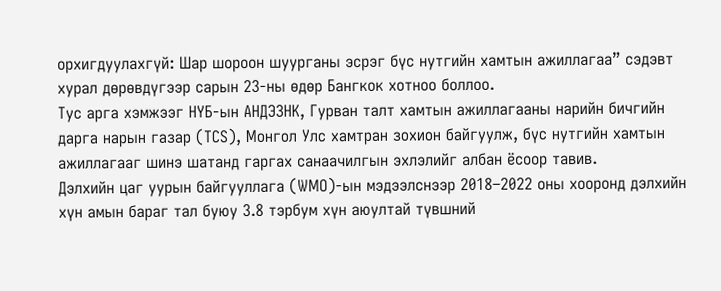орхигдуулахгүй: Шар шороон шуурганы эсрэг бүс нутгийн хамтын ажиллагаа” сэдэвт хурал дөрөвдүгээр сарын 23-ны өдөр Бангкок хотноо боллоо.
Тус арга хэмжээг НҮБ-ын АНДЭЗНК, Гурван талт хамтын ажиллагааны нарийн бичгийн дарга нарын газар (TCS), Монгол Улс хамтран зохион байгуулж, бүс нутгийн хамтын ажиллагааг шинэ шатанд гаргах санаачилгын эхлэлийг албан ёсоор тавив.
Дэлхийн цаг уурын байгууллага (WMO)-ын мэдээлснээр 2018–2022 оны хооронд дэлхийн хүн амын бараг тал буюу 3.8 тэрбум хүн аюултай түвшний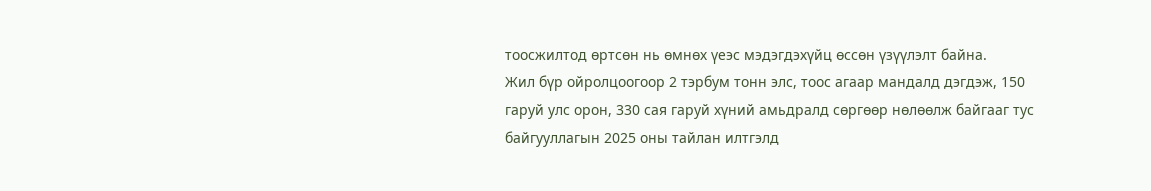тоосжилтод өртсөн нь өмнөх үеэс мэдэгдэхүйц өссөн үзүүлэлт байна.
Жил бүр ойролцоогоор 2 тэрбум тонн элс, тоос агаар мандалд дэгдэж, 150 гаруй улс орон, 330 сая гаруй хүний амьдралд сөргөөр нөлөөлж байгааг тус байгууллагын 2025 оны тайлан илтгэлд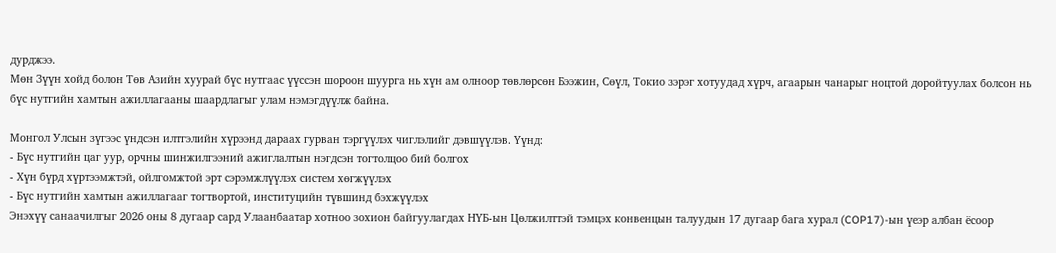дурджээ.
Мөн Зүүн хойд болон Төв Азийн хуурай бүс нутгаас үүссэн шороон шуурга нь хүн ам олноор төвлөрсөн Бээжин, Сөүл, Токио зэрэг хотуудад хүрч, агаарын чанарыг ноцтой доройтуулах болсон нь бүс нутгийн хамтын ажиллагааны шаардлагыг улам нэмэгдүүлж байна.

Монгол Улсын зүгээс үндсэн илтгэлийн хүрээнд дараах гурван тэргүүлэх чиглэлийг дэвшүүлэв. Үүнд:
- Бүс нутгийн цаг уур, орчны шинжилгээний ажиглалтын нэгдсэн тогтолцоо бий болгох
- Хүн бүрд хүртээмжтэй, ойлгомжтой эрт сэрэмжлүүлэх систем хөгжүүлэх
- Бүс нутгийн хамтын ажиллагааг тогтвортой, институцийн түвшинд бэхжүүлэх
Энэхүү санаачилгыг 2026 оны 8 дугаар сард Улаанбаатар хотноо зохион байгуулагдах НҮБ-ын Цөлжилттэй тэмцэх конвенцын талуудын 17 дугаар бага хурал (COP17)-ын үеэр албан ёсоор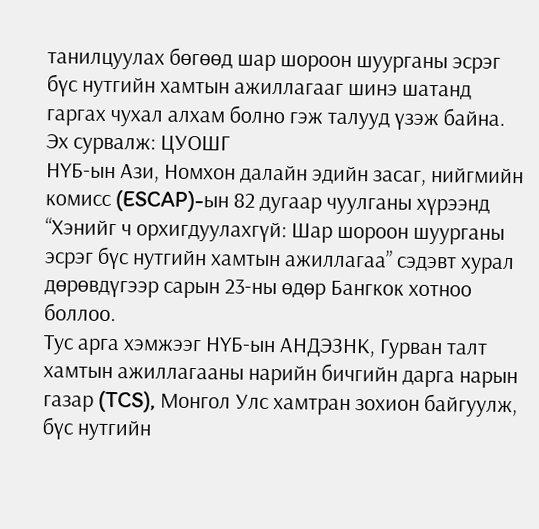танилцуулах бөгөөд шар шороон шуурганы эсрэг бүс нутгийн хамтын ажиллагааг шинэ шатанд гаргах чухал алхам болно гэж талууд үзэж байна.
Эх сурвалж: ЦУОШГ
НҮБ-ын Ази, Номхон далайн эдийн засаг, нийгмийн комисс (ESCAP)-ын 82 дугаар чуулганы хүрээнд “Хэнийг ч орхигдуулахгүй: Шар шороон шуурганы эсрэг бүс нутгийн хамтын ажиллагаа” сэдэвт хурал дөрөвдүгээр сарын 23-ны өдөр Бангкок хотноо боллоо.
Тус арга хэмжээг НҮБ-ын АНДЭЗНК, Гурван талт хамтын ажиллагааны нарийн бичгийн дарга нарын газар (TCS), Монгол Улс хамтран зохион байгуулж, бүс нутгийн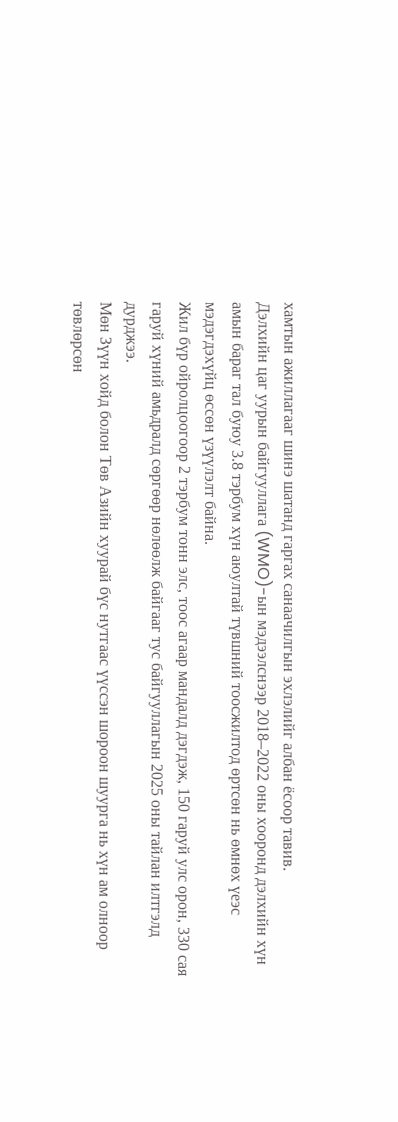хамтын ажиллагааг шинэ шатанд гаргах санаачилгын эхлэлийг албан ёсоор тавив.
Дэлхийн цаг уурын байгууллага (WMO)-ын мэдээлснээр 2018–2022 оны хооронд дэлхийн хүн амын бараг тал буюу 3.8 тэрбум хүн аюултай түвшний тоосжилтод өртсөн нь өмнөх үеэс мэдэгдэхүйц өссөн үзүүлэлт байна.
Жил бүр ойролцоогоор 2 тэрбум тонн элс, тоос агаар мандалд дэгдэж, 150 гаруй улс орон, 330 сая гаруй хүний амьдралд сөргөөр нөлөөлж байгааг тус байгууллагын 2025 оны тайлан илтгэлд дурджээ.
Мөн Зүүн хойд болон Төв Азийн хуурай бүс нутгаас үүссэн шороон шуурга нь хүн ам олноор төвлөрсөн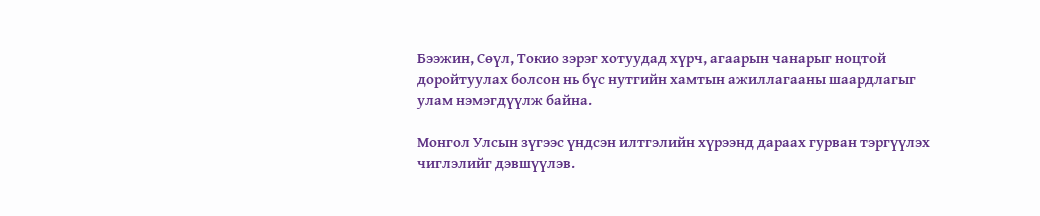Бээжин, Сөүл, Токио зэрэг хотуудад хүрч, агаарын чанарыг ноцтой доройтуулах болсон нь бүс нутгийн хамтын ажиллагааны шаардлагыг улам нэмэгдүүлж байна.

Монгол Улсын зүгээс үндсэн илтгэлийн хүрээнд дараах гурван тэргүүлэх чиглэлийг дэвшүүлэв.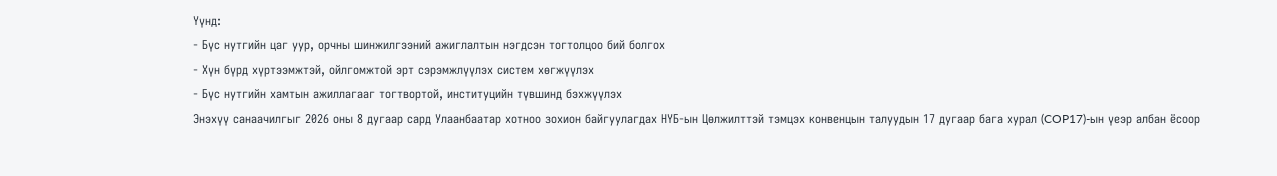Үүнд:
- Бүс нутгийн цаг уур, орчны шинжилгээний ажиглалтын нэгдсэн тогтолцоо бий болгох
- Хүн бүрд хүртээмжтэй, ойлгомжтой эрт сэрэмжлүүлэх систем хөгжүүлэх
- Бүс нутгийн хамтын ажиллагааг тогтвортой, институцийн түвшинд бэхжүүлэх
Энэхүү санаачилгыг 2026 оны 8 дугаар сард Улаанбаатар хотноо зохион байгуулагдах НҮБ-ын Цөлжилттэй тэмцэх конвенцын талуудын 17 дугаар бага хурал (COP17)-ын үеэр албан ёсоор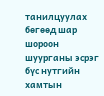танилцуулах бөгөөд шар шороон шуурганы эсрэг бүс нутгийн хамтын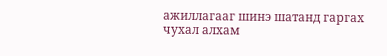ажиллагааг шинэ шатанд гаргах чухал алхам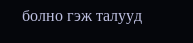болно гэж талууд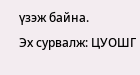үзэж байна.
Эх сурвалж: ЦУОШГ